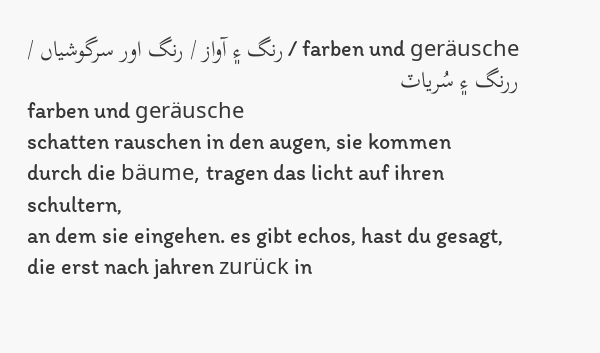farben und geräusche / رنگ ۽ آواز / رنگ اور سرگوشیاں / ررنگ ۽ سُرياٽ
farben und geräusche
schatten rauschen in den augen, sie kommen
durch die bäume, tragen das licht auf ihren schultern,
an dem sie eingehen. es gibt echos, hast du gesagt,
die erst nach jahren zurück in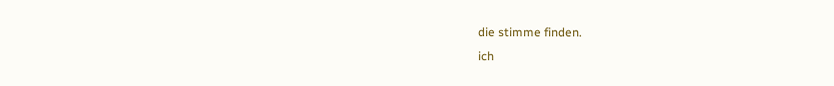die stimme finden.
ich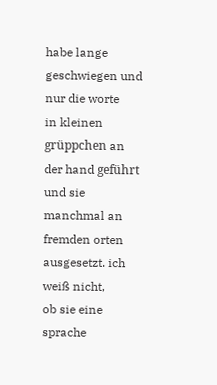habe lange geschwiegen und nur die worte
in kleinen grüppchen an der hand geführt und sie
manchmal an fremden orten ausgesetzt. ich weiß nicht,
ob sie eine sprache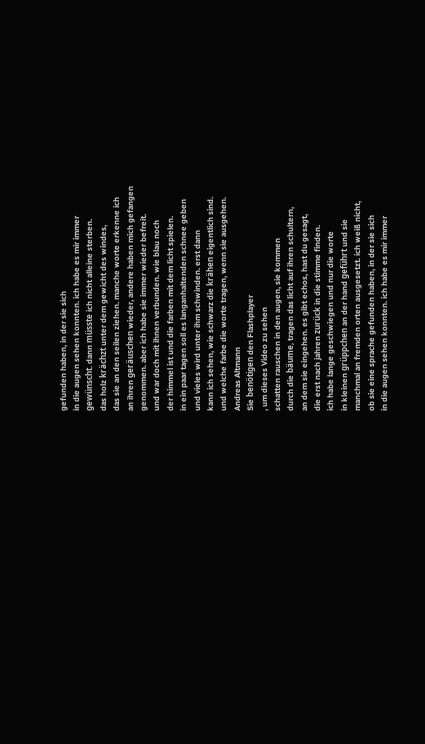gefunden haben, in der sie sich
in die augen sehen konnten. ich habe es mir immer
gewünscht. dann müsste ich nicht alleine sterben.
das holz krächzt unter dem gewicht des windes,
das sie an den seilen ziehen. manche worte erkenne ich
an ihren geräuschen wieder, andere haben mich gefangen
genommen. aber ich habe sie immer wieder befreit.
und war doch mit ihnen verbunden. wie blau noch
der himmel ist und die farben mit dem licht spielen.
in ein paar tagen soll es langanhaltenden schnee geben
und vieles wird unter ihm schwinden. erst dann
kann ich sehen, wie schwarz die krähen eigentlich sind.
und welche farbe die worte tragen, wenn sie ausgehen.
Andreas Altmann
Sie benötigen den Flashplayer
, um dieses Video zu sehen
schatten rauschen in den augen, sie kommen
durch die bäume, tragen das licht auf ihren schultern,
an dem sie eingehen. es gibt echos, hast du gesagt,
die erst nach jahren zurück in die stimme finden.
ich habe lange geschwiegen und nur die worte
in kleinen grüppchen an der hand geführt und sie
manchmal an fremden orten ausgesetzt. ich weiß nicht,
ob sie eine sprache gefunden haben, in der sie sich
in die augen sehen konnten. ich habe es mir immer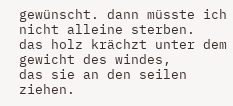gewünscht. dann müsste ich nicht alleine sterben.
das holz krächzt unter dem gewicht des windes,
das sie an den seilen ziehen.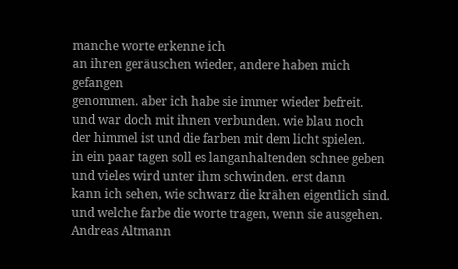manche worte erkenne ich
an ihren geräuschen wieder, andere haben mich gefangen
genommen. aber ich habe sie immer wieder befreit.
und war doch mit ihnen verbunden. wie blau noch
der himmel ist und die farben mit dem licht spielen.
in ein paar tagen soll es langanhaltenden schnee geben
und vieles wird unter ihm schwinden. erst dann
kann ich sehen, wie schwarz die krähen eigentlich sind.
und welche farbe die worte tragen, wenn sie ausgehen.
Andreas Altmann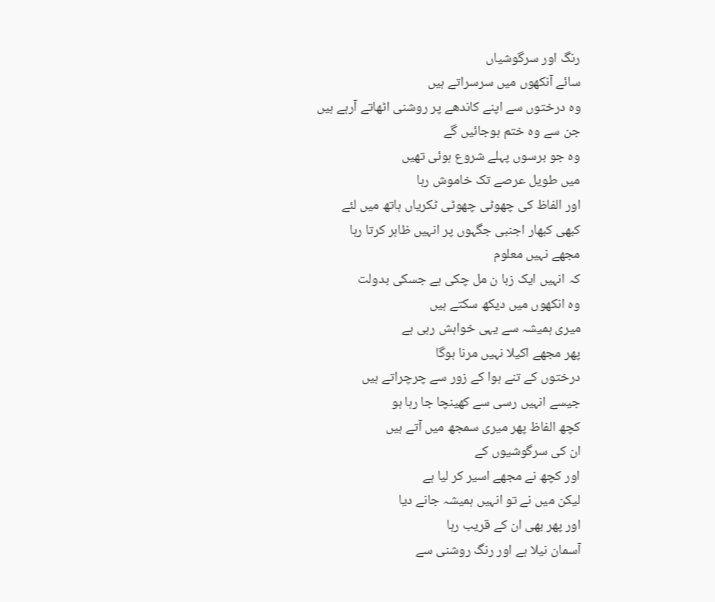رنگ اور سرگوشیاں
سائے آنکھوں میں سرسراتے ہیں
وہ درختوں سے اپنے کاندھے پر روشنی اٹھاتے آرہے ہیں
جن سے وہ ختم ہوجائیں گے
وہ جو برسوں پہلے شروع ہوئی تھیں
میں طویل عرصے تک خاموش رہا
اور الفاظ کی چھوٹی چھوٹی ٹکریاں ہاتھ میں لئے
کبھی کبھار اجنبی جگہوں پر انہیں ظاہر کرتا رہا
مجھے نہیں معلوم
کہ انہیں ایک زبا ن مل چکی ہے جسکی بدولت
وہ انکھوں میں دیکھ سکتے ہیں
میری ہمیشہ سے یہی خواہش رہی ہے
پھر مجھے اکیلا نہیں مرنا ہوگا
درختوں کے تنے ہوا کے زور سے چرچراتے ہیں
جیسے انہیں رسی سے کھینچا جا رہا ہو
کچھ الفاظ پھر میری سمجھ میں آتے ہیں
ان کی سرگوشیوں کے
اور کچھ نے مجھے اسیر کر لیا ہے
لیکن میں نے تو انہیں ہمیشہ جانے دیا
اور پھر بھی ان کے قریب رہا
آسمان نیلا ہے اور رنگ روشنی سے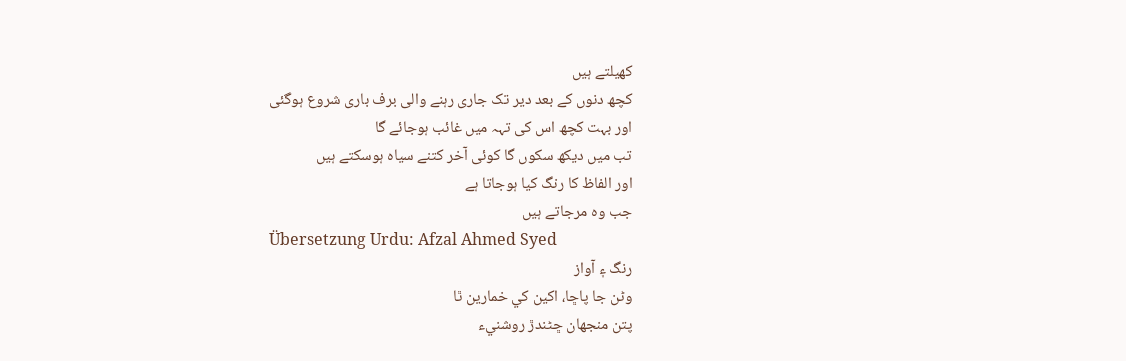کھیلتے ہیں
کچھ دنوں کے بعد دیر تک جاری رہنے والی برف باری شروع ہوگئی
اور بہت کچھ اس کی تہہ میں غائب ہوجائے گا
تب میں دیکھ سکوں گا کوئی آخر کتنے سیاہ ہوسکتے ہیں
اور الفاظ کا رنگ کیا ہوجاتا ہے
جب وہ مرجاتے ہیں
Übersetzung Urdu: Afzal Ahmed Syed
رنگ ۽ آواز
وڻن جا پاڇا، اکين کي خمارين ٿا
پتن منجهان ڇڻندڙ روشنيء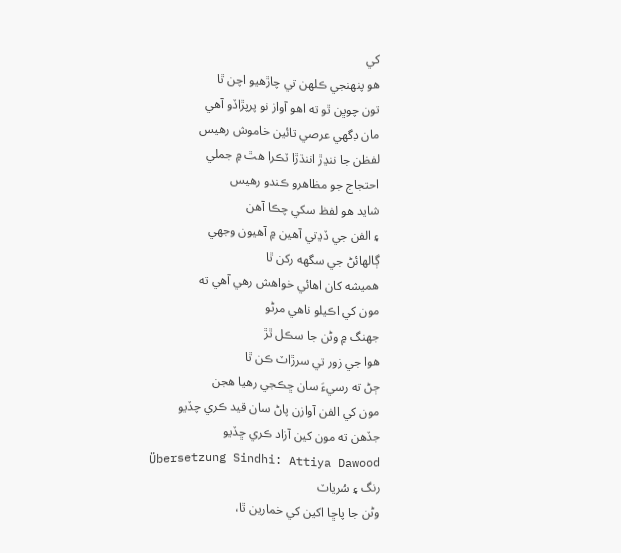کي
هو پنهنجي ڪلهن تي چاڙهيو اچن ٿا
تون چوڀن ٿو ته اهو آواز نو پرپڙاڏو آهي
مان ڊگهي عرصي تائين خاموش رهيس
لفظن جا ننڍڙ اننڌڙا ٽڪرا هٿ ۾ جملي
احتجاج جو مظاهرو ڪندو رهيس
شايد هو لفظ سکي چڪا آهن
۽ الفن جي ڏڍتي آهين ۾ آهيون وجهي
ڳالهائڻ جي سگهه رکن ٿا
هميشه کان اهائي خواهش رهي آهي ته
مون کي اڪيلو ناهي مرڻو
جهنگ ۾ وڻن جا سڪل ٿڙ
هوا جي زور تي سرڙاٽ ڪن ٿا
ڄڻ ته رسيءَ سان ڇڪجي رهيا هجن
مون کي الفن آوازن پاڻ سان قيد ڪري چڏيو
جڏهن ته مون کين آزاد ڪري ڇڏيو
Übersetzung Sindhi: Attiya Dawood
رنگ ۽ سُرياٽ
وڻن جا پاڇا اکين کي خمارين ٿا،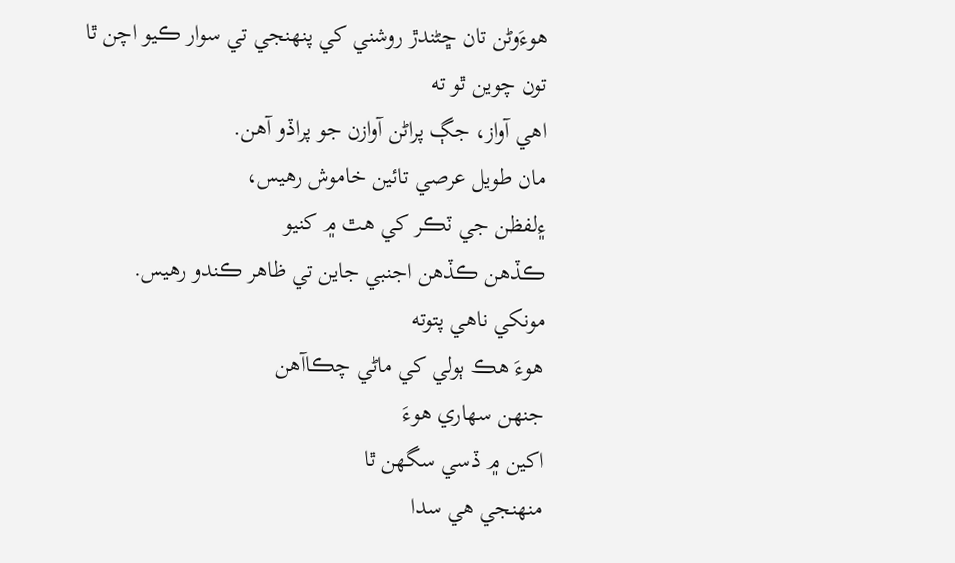هوءَوڻن تان ڇڻندڙ روشني کي پنهنجي تي سوار ڪيو اچن ٿا
تون چوين ٿو ته
اهي آواز، جڳ پراڻن آوازن جو پراڏو آهن.
مان طويل عرصي تائين خاموش رهيس،
۽لفظن جي ٽڪر کي هٿ ۾ کنيو
ڪڏهن ڪڏهن اجنبي جاين تي ظاهر ڪندو رهيس.
مونکي ناهي پتوته
هوءَ هڪ ٻولي کي ماڻي چڪاآهن
جنهن سهاري هوءَ
اکين ۾ ڏسي سگهن ٿا
منهنجي هي سدا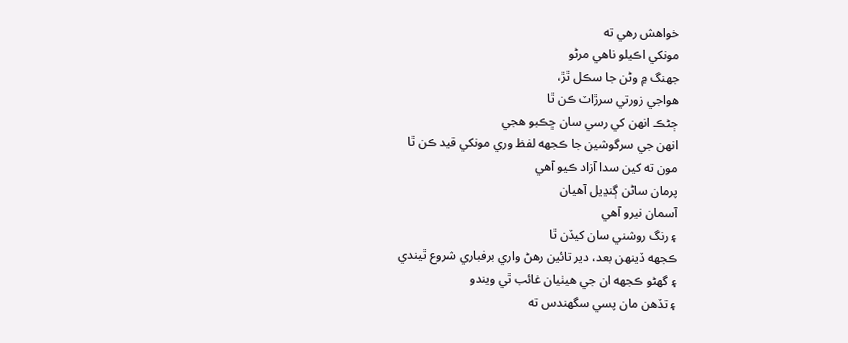خواهش رهي ته
مونکي اڪيلو ناهي مرڻو
جهنگ ۾ وڻن جا سڪل ٿڙ،
هواجي زورتي سرڙاٽ ڪن ٿا
ڄڻڪ انهن کي رسي سان ڇڪبو هجي
انهن جي سرگوشين جا ڪجهه لفظ وري مونکي قيد ڪن ٿا
مون ته کين سدا آزاد ڪيو آهي
پرمان ساڻن ڳنڍيل آهيان
آسمان نيرو آهي
۽ رنگ روشني سان کيڏن ٿا
ڪجهه ڏينهن بعد، دير تائين رهڻ واري برفباري شروع ٿيندي
۽ گهڻو ڪجهه ان جي هيٺيان غائب ٿي ويندو
۽ تڏهن مان پسي سگهندس ته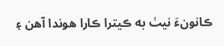ڪانونءَ نيٺ به ڪيترا ڪارا هوندا آهن ۽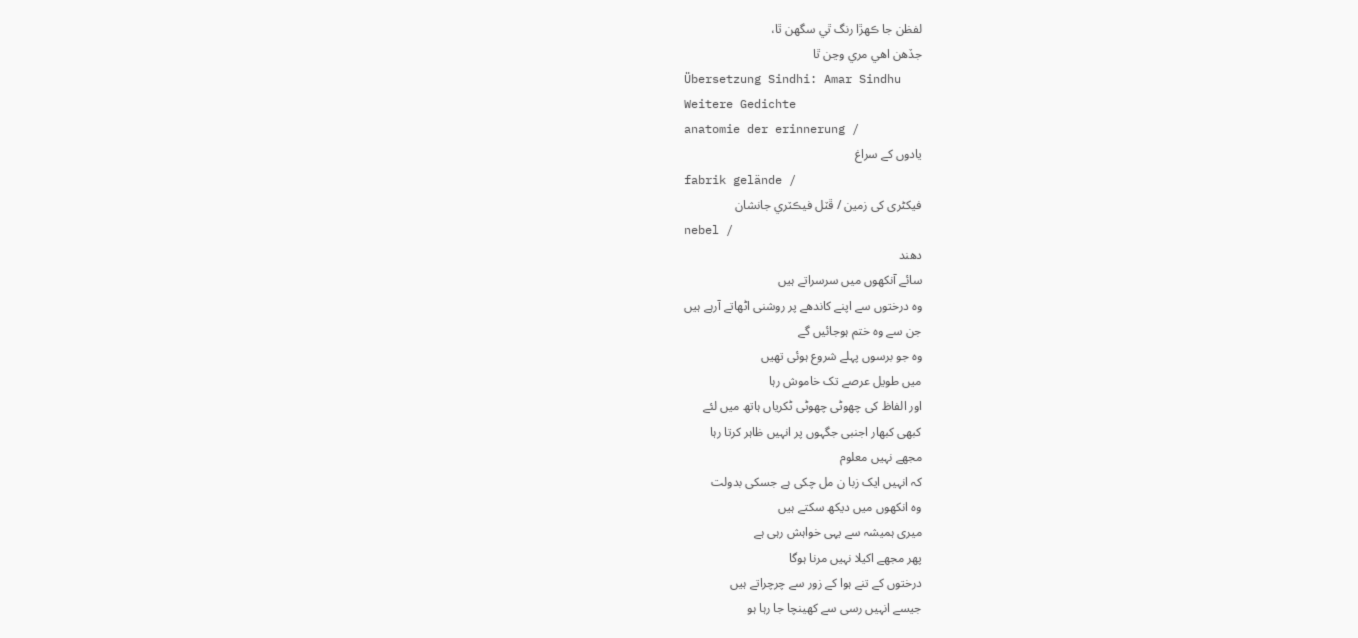لفظن جا ڪهڙا رنگ ٿي سگهن ٿا،
جڏهن اهي مري وڃن ٿا
Übersetzung Sindhi: Amar Sindhu
Weitere Gedichte
anatomie der erinnerung /
یادوں کے سراغ
fabrik gelände /
فیکٹری کی زمین / ڦٽل فيڪٽري جانشان
nebel /
دھند
سائے آنکھوں میں سرسراتے ہیں
وہ درختوں سے اپنے کاندھے پر روشنی اٹھاتے آرہے ہیں
جن سے وہ ختم ہوجائیں گے
وہ جو برسوں پہلے شروع ہوئی تھیں
میں طویل عرصے تک خاموش رہا
اور الفاظ کی چھوٹی چھوٹی ٹکریاں ہاتھ میں لئے
کبھی کبھار اجنبی جگہوں پر انہیں ظاہر کرتا رہا
مجھے نہیں معلوم
کہ انہیں ایک زبا ن مل چکی ہے جسکی بدولت
وہ انکھوں میں دیکھ سکتے ہیں
میری ہمیشہ سے یہی خواہش رہی ہے
پھر مجھے اکیلا نہیں مرنا ہوگا
درختوں کے تنے ہوا کے زور سے چرچراتے ہیں
جیسے انہیں رسی سے کھینچا جا رہا ہو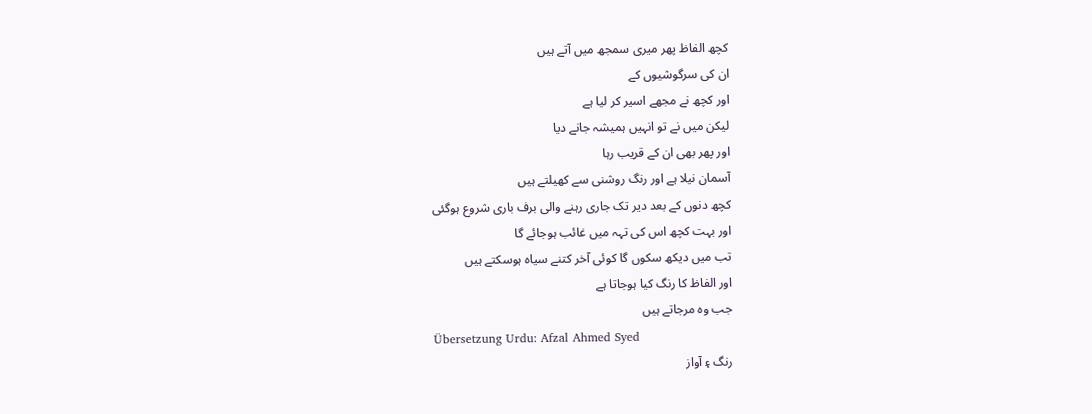کچھ الفاظ پھر میری سمجھ میں آتے ہیں
ان کی سرگوشیوں کے
اور کچھ نے مجھے اسیر کر لیا ہے
لیکن میں نے تو انہیں ہمیشہ جانے دیا
اور پھر بھی ان کے قریب رہا
آسمان نیلا ہے اور رنگ روشنی سے کھیلتے ہیں
کچھ دنوں کے بعد دیر تک جاری رہنے والی برف باری شروع ہوگئی
اور بہت کچھ اس کی تہہ میں غائب ہوجائے گا
تب میں دیکھ سکوں گا کوئی آخر کتنے سیاہ ہوسکتے ہیں
اور الفاظ کا رنگ کیا ہوجاتا ہے
جب وہ مرجاتے ہیں
Übersetzung Urdu: Afzal Ahmed Syed
رنگ ۽ آواز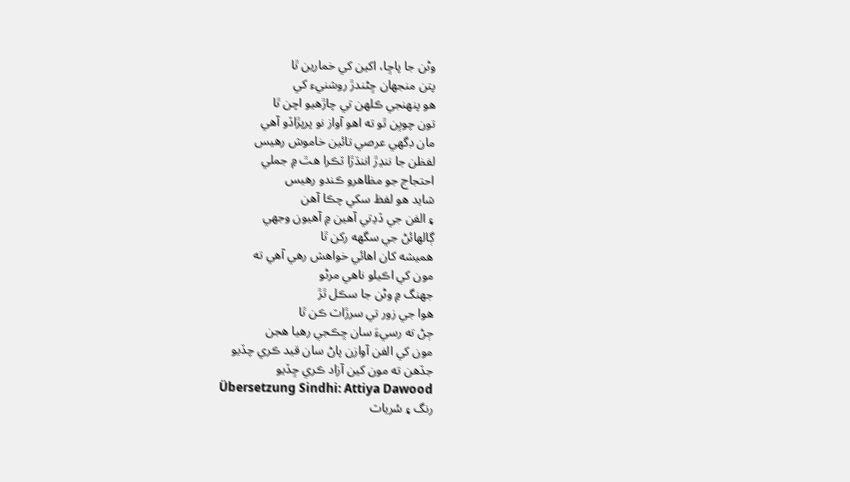وڻن جا پاڇا، اکين کي خمارين ٿا
پتن منجهان ڇڻندڙ روشنيء کي
هو پنهنجي ڪلهن تي چاڙهيو اچن ٿا
تون چوڀن ٿو ته اهو آواز نو پرپڙاڏو آهي
مان ڊگهي عرصي تائين خاموش رهيس
لفظن جا ننڍڙ اننڌڙا ٽڪرا هٿ ۾ جملي
احتجاج جو مظاهرو ڪندو رهيس
شايد هو لفظ سکي چڪا آهن
۽ الفن جي ڏڍتي آهين ۾ آهيون وجهي
ڳالهائڻ جي سگهه رکن ٿا
هميشه کان اهائي خواهش رهي آهي ته
مون کي اڪيلو ناهي مرڻو
جهنگ ۾ وڻن جا سڪل ٿڙ
هوا جي زور تي سرڙاٽ ڪن ٿا
ڄڻ ته رسيءَ سان ڇڪجي رهيا هجن
مون کي الفن آوازن پاڻ سان قيد ڪري چڏيو
جڏهن ته مون کين آزاد ڪري ڇڏيو
Übersetzung Sindhi: Attiya Dawood
رنگ ۽ سُرياٽ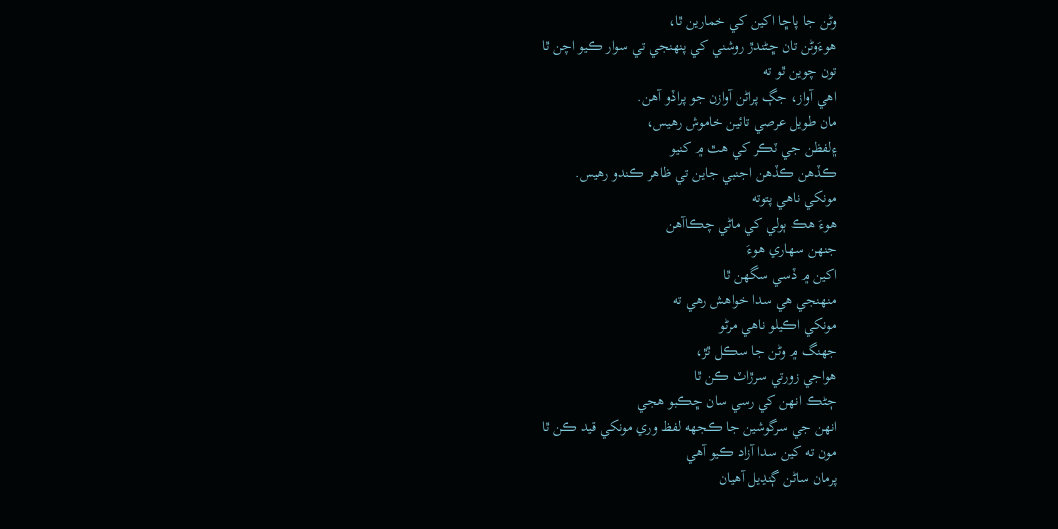وڻن جا پاڇا اکين کي خمارين ٿا،
هوءَوڻن تان ڇڻندڙ روشني کي پنهنجي تي سوار ڪيو اچن ٿا
تون چوين ٿو ته
اهي آواز، جڳ پراڻن آوازن جو پراڏو آهن.
مان طويل عرصي تائين خاموش رهيس،
۽لفظن جي ٽڪر کي هٿ ۾ کنيو
ڪڏهن ڪڏهن اجنبي جاين تي ظاهر ڪندو رهيس.
مونکي ناهي پتوته
هوءَ هڪ ٻولي کي ماڻي چڪاآهن
جنهن سهاري هوءَ
اکين ۾ ڏسي سگهن ٿا
منهنجي هي سدا خواهش رهي ته
مونکي اڪيلو ناهي مرڻو
جهنگ ۾ وڻن جا سڪل ٿڙ،
هواجي زورتي سرڙاٽ ڪن ٿا
ڄڻڪ انهن کي رسي سان ڇڪبو هجي
انهن جي سرگوشين جا ڪجهه لفظ وري مونکي قيد ڪن ٿا
مون ته کين سدا آزاد ڪيو آهي
پرمان ساڻن ڳنڍيل آهيان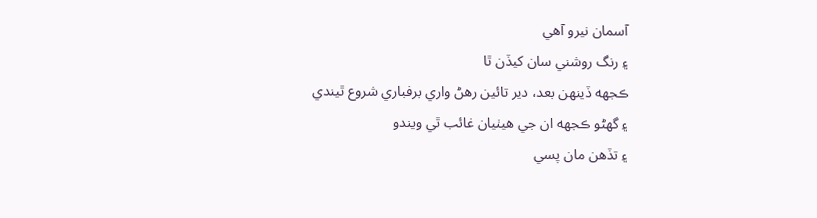آسمان نيرو آهي
۽ رنگ روشني سان کيڏن ٿا
ڪجهه ڏينهن بعد، دير تائين رهڻ واري برفباري شروع ٿيندي
۽ گهڻو ڪجهه ان جي هيٺيان غائب ٿي ويندو
۽ تڏهن مان پسي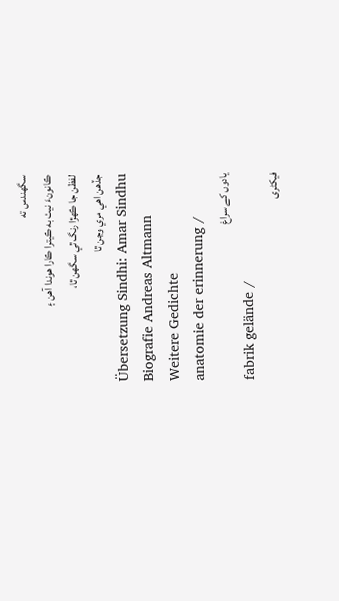سگهندس ته
ڪانونءَ نيٺ به ڪيترا ڪارا هوندا آهن ۽
لفظن جا ڪهڙا رنگ ٿي سگهن ٿا،
جڏهن اهي مري وڃن ٿا
Übersetzung Sindhi: Amar Sindhu
Biografie Andreas Altmann
Weitere Gedichte
anatomie der erinnerung /
یادوں کے سراغ
fabrik gelände /
فیکٹری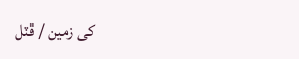کی زمین / ڦٽل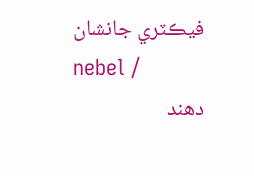فيڪٽري جانشان
nebel /
دھند